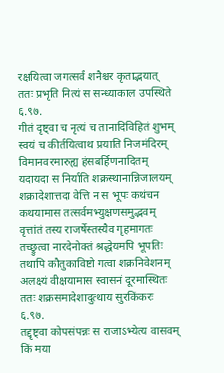रक्षयित्वा जगत्सर्वं शनैश्चर कृताद्भयात्
ततः प्रभृति नित्यं स सन्ध्याकाल उपस्थिते ६.९७.
गीतं दृष्ट्वा च नृत्यं च तानादिविहितं शुभम्
स्वयं च कीर्तयित्वाथ प्रयाति निजमंदिरम्
विमानवरमारुह्य हंसबर्हिणनादितम्
यदायदा स निर्याति शक्रस्थानान्निजालयम्
शक्रादेशात्तदा वेत्ति न स भूपः कथंचन कथयामास तत्सर्वमभ्युक्षणसमुद्भवम्
वृत्तांतं तस्य राजर्षेस्तस्यैव गृहमागतः
तच्छ्रुत्वा नारदेनोक्तं श्रद्धेयमपि भूपतिः
तथापि कौतुकाविष्टो गत्वा शक्रनिवेशनम्
अलक्ष्यं वीक्षयामास स्वासनं दूरमास्थितः
ततः शक्रसमादेशादुत्थाय सुरकिंकरः ६.९७.
तद्दृष्ट्वा कोपसंपन्नः स राजाऽभ्येत्य वासवम्
किं मया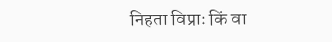निहता विप्राः किं वा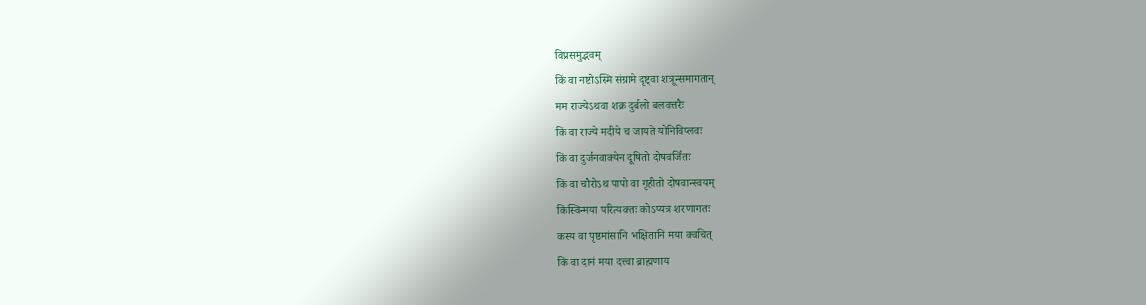विप्रसमुद्भवम्
किं वा नष्टोऽस्मि संग्रामे दृष्ट्वा शत्रून्समागतान्
मम राज्येऽथवा शक्र दुर्बलो बलवत्तरैः
किं वा राज्ये मदीये च जायते योनिविप्लवः
किं वा दुर्जनवाक्येन दूषितो दोषवर्जितः
किं वा चौरोऽथ पापो वा गृहीतो दोषवान्स्वयम्
किंस्विन्मया परित्यक्तः कोऽप्यत्र शरणागतः
कस्य वा पृष्ठमांसानि भक्षितानि मया क्वचित्
किं वा दानं मया दत्त्वा ब्राह्मणाय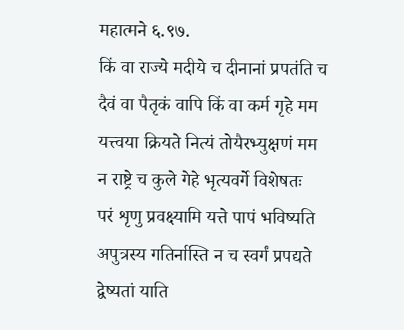महात्मने ६.९७.
किं वा राज्ये मदीये च दीनानां प्रपतंति च
दैवं वा पैतृकं वापि किं वा कर्म गृहे मम
यत्त्वया क्रियते नित्यं तोयैरभ्युक्षणं मम
न राष्ट्रे च कुले गेहे भृत्यवर्गे विशेषतः
परं शृणु प्रवक्ष्यामि यत्ते पापं भविष्यति
अपुत्रस्य गतिर्नास्ति न च स्वर्गं प्रपद्यते
द्वेष्यतां याति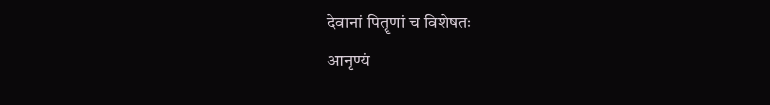देवानां पितॄणां च विशेषतः
आनृण्यं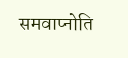समवाप्नोति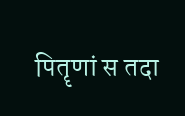पितॄणां स तदा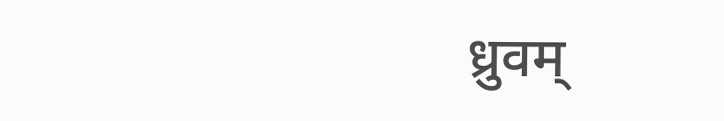ध्रुवम्